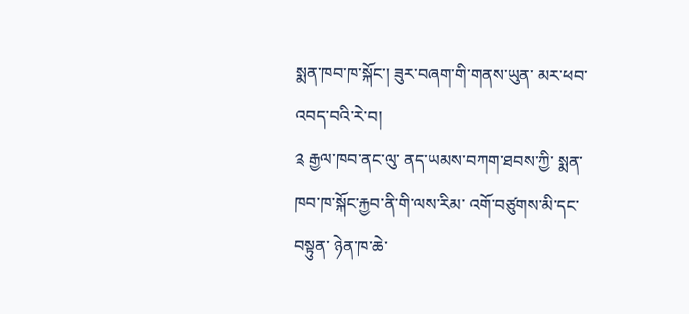སྨན་ཁབ་ཁ་སྐོང་། ཟུར་བཞག་གི་གནས་ཡུན་ མར་ཕབ་འབད་བའི་རེ་བ།
༉ རྒྱལ་ཁབ་ནང་ལུ་ ནད་ཡམས་བཀག་ཐབས་ཀྱི་ སྨན་ཁབ་ཁ་སྐོང་རྐྱབ་ནི་གི་ལས་རིམ་ འགོ་བཙུགས་མི་དང་བསྟུན་ ཉེན་ཁ་ཆེ་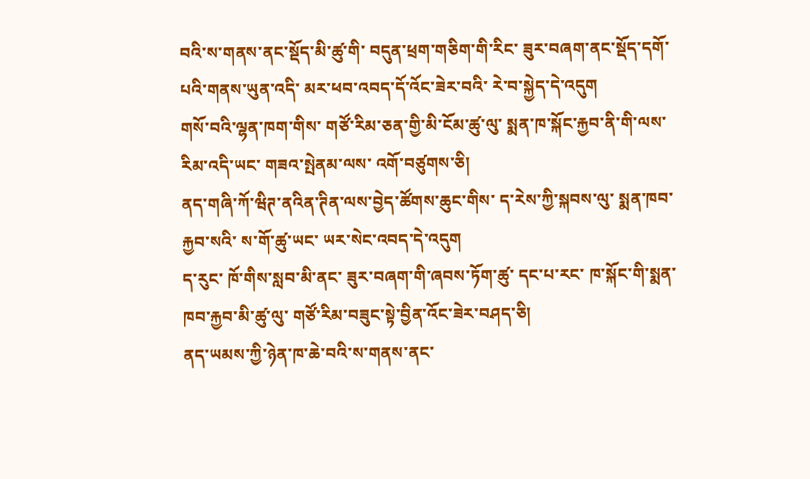བའི་ས་གནས་ནང་སྡོད་མི་ཚུ་གི་ བདུན་ཕྲག་གཅིག་གི་རིང་ ཟུར་བཞག་ནང་སྡོད་དགོ་པའི་གནས་ཡུན་འདི་ མར་ཕབ་འབད་དོ་འོང་ཟེར་བའི་ རེ་བ་སྐྱེད་དེ་འདུག
གསོ་བའི་ལྷན་ཁག་གིས་ གཙོ་རིམ་ཅན་གྱི་མི་ངོམ་ཚུ་ལུ་ སྨན་ཁ་སྐོང་རྐྱབ་ནི་གི་ལས་རིམ་འདི་ཡང་ གཟའ་སྤེནམ་ལས་ འགོ་བཙུགས་ཅི།
ནད་གཞི་ཀོ་ཝིཊ་ནའིན་ཊིན་ལས་བྱེད་ཚོགས་ཆུང་གིས་ ད་རེས་ཀྱི་སྐབས་ལུ་ སྨན་ཁབ་རྐྱབ་སའི་ ས་གོ་ཚུ་ཡང་ ཡར་སེང་འབད་དེ་འདུག
ད་རུང་ ཁོ་གིས་སླབ་མི་ནང་ ཟུར་བཞག་གི་ཞབས་ཏོག་ཚུ་ དང་པ་རང་ ཁ་སྐོང་གི་སྨན་ཁབ་རྐྱབ་མི་ཚུ་ལུ་ གཙོ་རིམ་བཟུང་སྟེ་བྱིན་འོང་ཟེར་བཤད་ཅི།
ནད་ཡམས་ཀྱི་ཉེན་ཁ་ཆེ་བའི་ས་གནས་ནང་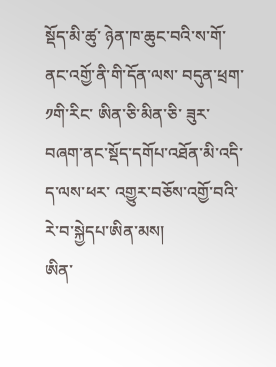སྡོད་མི་ཚུ་ ཉེན་ཁ་ཆུང་བའི་ས་གོ་ནང་འགྱོ་ནི་གི་དོན་ལས་ བདུན་ཕྲག་༡གི་རིང་ ཨིན་ཅི་མིན་ཅི་ ཟུར་བཞག་ནང་སྡོད་དགོཔ་འཐོན་མི་འདི་ ད་ལས་ཕར་ འགྱུར་བཅོས་འགྱོ་བའི་ རེ་བ་སྐྱེདཔ་ཨིན་མས།
ཨིན་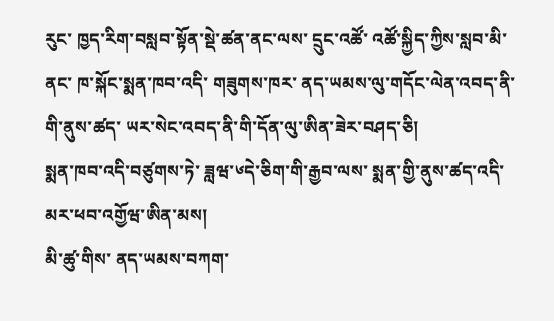རུང་ ཁྱད་རིག་བསླབ་སྟོན་སྡེ་ཚན་ནང་ལས་ དྲུང་འཚོ་ འཚོ་སྐྱིད་ཀྱིས་སླབ་མི་ནང་ ཁ་སྐོང་སྨན་ཁབ་འདི་ གཟུགས་ཁར་ ནད་ཡམས་ལུ་གདོང་ལེན་འབད་ནི་གི་ནུས་ཚད་ ཡར་སེང་འབད་ནི་གི་དོན་ལུ་ཨིན་ཟེར་བཤད་ཅི།
སྨན་ཁབ་འདི་བཙུགས་ཏེ་ ཟླཝ་༦དེ་ཅིག་གི་རྒྱབ་ལས་ སྨན་གྱི་ནུས་ཚད་འདི་ མར་ཕབ་འགྱོཝ་ཨིན་མས།
མི་ཚུ་གིས་ ནད་ཡམས་བཀག་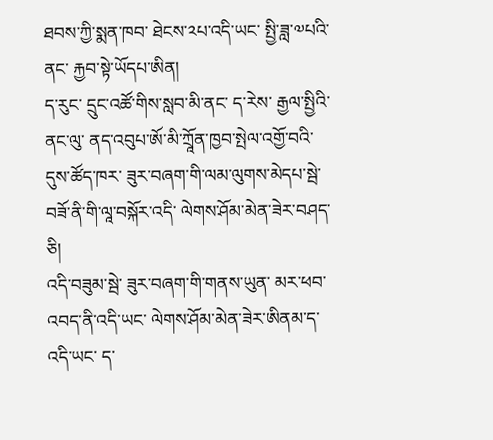ཐབས་ཀྱི་སྨན་ཁབ་ ཐེངས་༢པ་འདི་ཡང་ སྤྱི་ཟླ་༧པའི་ནང་ རྐྱབ་སྟེ་ཡོདཔ་ཨིན།
ད་རུང་ དྲུང་འཚོ་གིས་སླབ་མི་ནང་ ད་རེས་ རྒྱལ་སྤྱིའི་ནང་ལུ་ ནད་འབུཔ་ཨོ་མི་ཀྲཱོན་ཁྱབ་སྤེལ་འགྱོ་བའི་དུས་ཚོད་ཁར་ ཟུར་བཞག་གི་ལམ་ལུགས་མེདཔ་སྦེ་བཟོ་ནི་གི་ལཱ་བསྐོར་འདི་ ལེགས་ཤོམ་མེན་ཟེར་བཤད་ཅི།
འདི་བཟུམ་སྦེ་ ཟུར་བཞག་གི་གནས་ཡུན་ མར་ཕབ་འབད་ནི་འདི་ཡང་ ལེགས་ཤོམ་མེན་ཟེར་ཨིནམ་ད་ འདི་ཡང་ ད་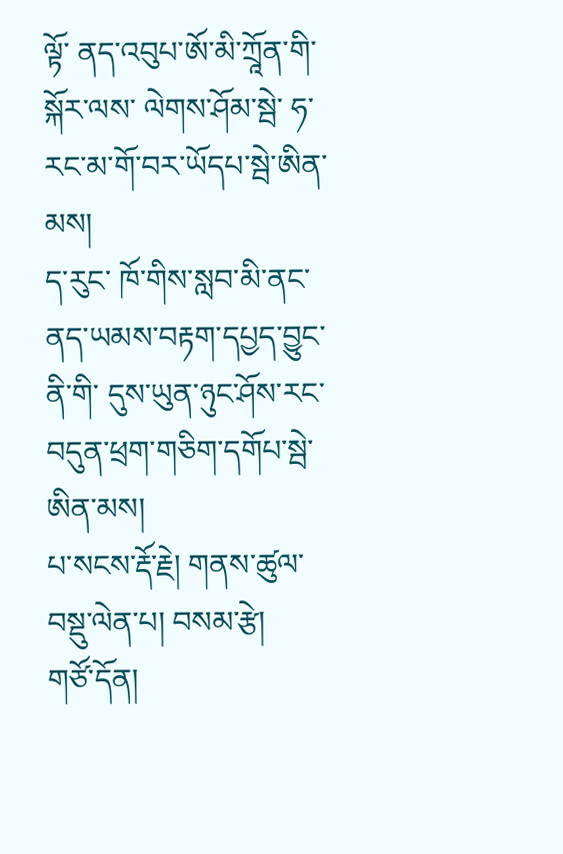ལྟོ་ ནད་འབུཔ་ཨོ་མི་ཀྲཱོན་གི་སྐོར་ལས་ ལེགས་ཤོམ་སྦེ་ ཧ་རང་མ་གོ་བར་ཡོདཔ་སྦེ་ཨིན་མས།
ད་རུང་ ཁོ་གིས་སླབ་མི་ནང་ ནད་ཡམས་བརྟག་དཔྱད་བྱུང་ནི་གི་ དུས་ཡུན་ཉུང་ཤོས་རང་ བདུན་ཕྲག་གཅིག་དགོཔ་སྦེ་ཨིན་མས།
པ་སངས་རྡོ་རྗེ། གནས་ཚུལ་བསྡུ་ལེན་པ། བསམ་རྩེ།
གཙོ་དོན།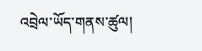འབྲེལ་ཡོད་གནས་ཚུལ།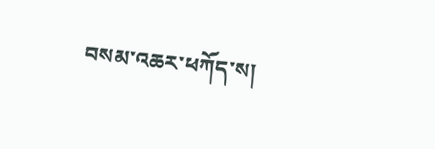བསམ་འཆར་ཕཀོད་ས།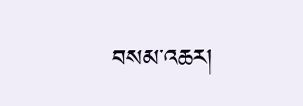བསམ་འཆར།